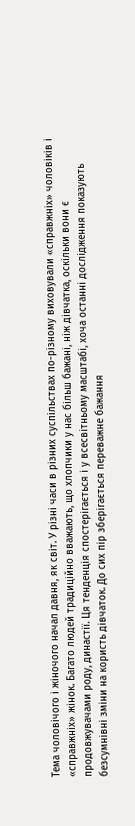Тема чоловічого і жіночого начал давня, як світ. У різні часи в різних суспільствах по-різному виховували «справжніх» чоловіків і «справжніх» жінок. Багато людей традиційно вважають, що хлопчики у нас більш бажані, ніж дівчатка, оскільки вони є продовжувачами роду, династії. Ця тенденція спостерігається і у всесвітньому масштабі, хоча останні дослідження показують безсумнівні зміни на користь дівчаток. До сих пір зберігається переважне бажання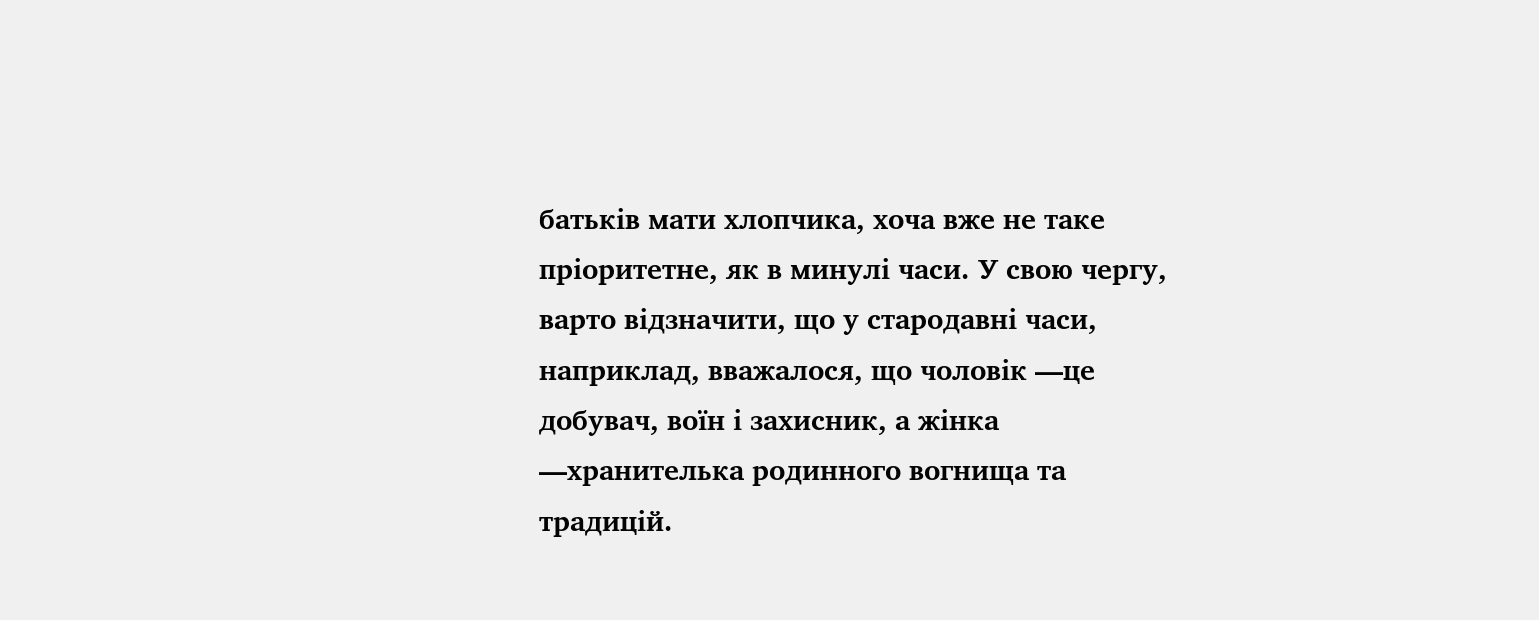батьків мати хлопчика, хоча вже не таке пріоритетне, як в минулі часи. У свою чергу, варто відзначити, що у стародавні часи, наприклад, вважалося, що чоловік —це добувач, воїн і захисник, а жінка —хранителька родинного вогнища та традицій.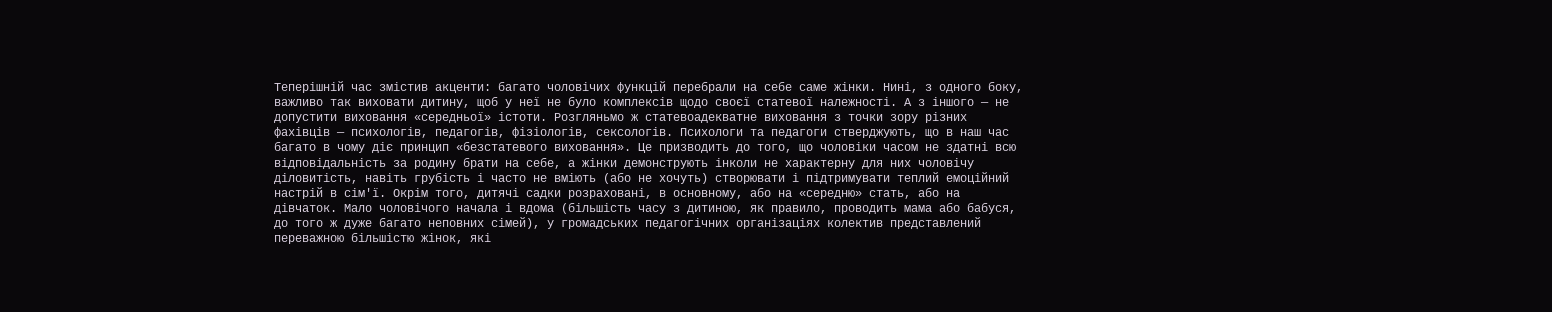Теперішній час змістив акценти: багато чоловічих функцій перебрали на себе саме жінки. Нині, з одного боку, важливо так виховати дитину, щоб у неї не було комплексів щодо своєї статевої належності. А з іншого — не допустити виховання «середньої» істоти. Розгляньмо ж статевоадекватне виховання з точки зору різних фахівців — психологів, педагогів, фізіологів, сексологів. Психологи та педагоги стверджують, що в наш час багато в чому діє принцип «безстатевого виховання». Це призводить до того, що чоловіки часом не здатні всю відповідальність за родину брати на себе, а жінки демонструють інколи не характерну для них чоловічу діловитість, навіть грубість і часто не вміють (або не хочуть) створювати і підтримувати теплий емоційний настрій в сім'ї. Окрім того, дитячі садки розраховані, в основному, або на «середню» стать, або на дівчаток. Мало чоловічого начала і вдома (більшість часу з дитиною, як правило, проводить мама або бабуся, до того ж дуже багато неповних сімей), у громадських педагогічних організаціях колектив представлений переважною більшістю жінок, які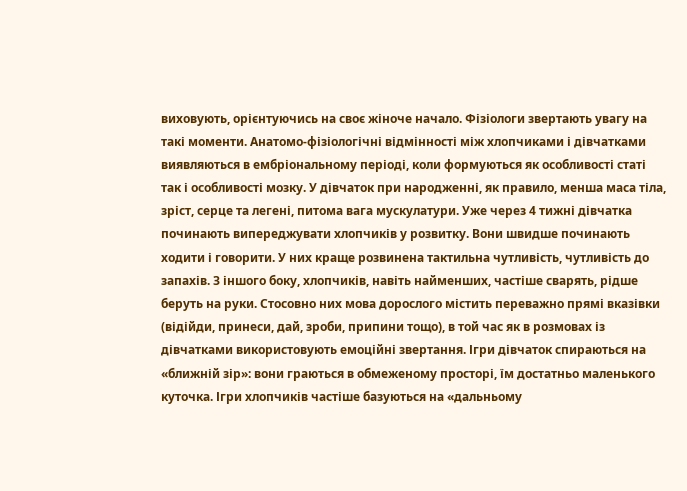виховують, орієнтуючись на своє жіноче начало. Фізіологи звертають увагу на такі моменти. Анатомо-фізіологічні відмінності між хлопчиками і дівчатками виявляються в ембріональному періоді, коли формуються як особливості статі так і особливості мозку. У дівчаток при народженні, як правило, менша маса тіла, зріст, серце та легені, питома вага мускулатури. Уже через 4 тижні дівчатка починають випереджувати хлопчиків у розвитку. Вони швидше починають ходити і говорити. У них краще розвинена тактильна чутливість, чутливість до запахів. З іншого боку, хлопчиків, навіть найменших, частіше сварять, рідше беруть на руки. Стосовно них мова дорослого містить переважно прямі вказівки (відійди, принеси, дай, зроби, припини тощо), в той час як в розмовах із дівчатками використовують емоційні звертання. Ігри дівчаток спираються на «ближній зір»: вони граються в обмеженому просторі, їм достатньо маленького куточка. Ігри хлопчиків частіше базуються на «дальньому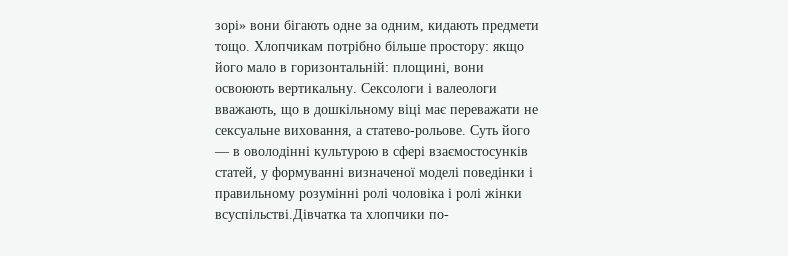зорі» вони бігають одне за одним, кидають предмети тощо. Хлопчикам потрібно більше простору: якщо його мало в горизонтальній: площині, вони освоюють вертикальну. Сексологи і валеологи вважають, що в дошкільному віці має переважати не сексуальне виховання, а статево-рольове. Суть його — в оволодінні культурою в сфері взаємостосунків статей, у формуванні визначеної моделі поведінки і правильному розумінні ролі чоловіка і ролі жінки всуспільстві.Дівчатка та хлопчики по-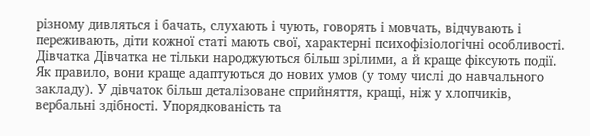різному дивляться і бачать, слухають і чують, говорять і мовчать, відчувають і переживають, діти кожної статі мають свої, характерні психофізіологічні особливості. Дівчатка Дівчатка не тільки народжуються більш зрілими, а й краще фіксують події. Як правило, вони краще адаптуються до нових умов (у тому числі до навчального закладу). У дівчаток більш деталізоване сприйняття, кращі, ніж у хлопчиків, вербальні здібності. Упорядкованість та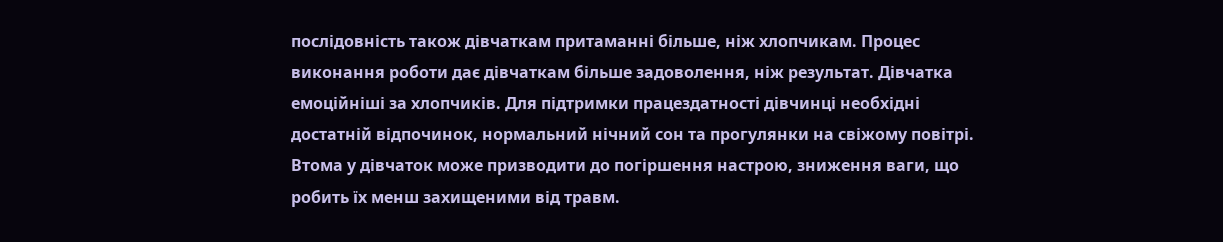послідовність також дівчаткам притаманні більше, ніж хлопчикам. Процес виконання роботи дає дівчаткам більше задоволення, ніж результат. Дівчатка емоційніші за хлопчиків. Для підтримки працездатності дівчинці необхідні достатній відпочинок, нормальний нічний сон та прогулянки на свіжому повітрі. Втома у дівчаток може призводити до погіршення настрою, зниження ваги, що робить їх менш захищеними від травм.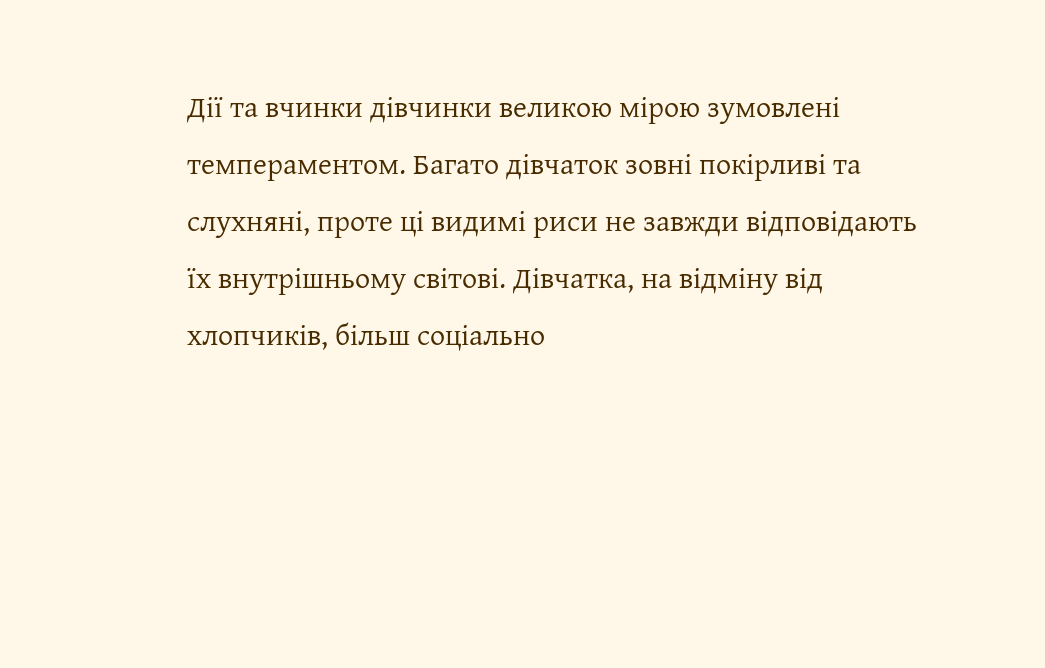Дії та вчинки дівчинки великою мірою зумовлені темпераментом. Багато дівчаток зовні покірливі та слухняні, проте ці видимі риси не завжди відповідають їх внутрішньому світові. Дівчатка, на відміну від хлопчиків, більш соціально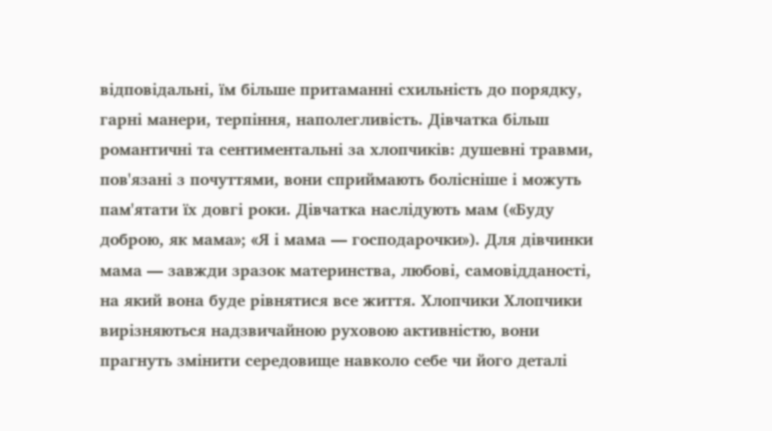відповідальні, їм більше притаманні схильність до порядку, гарні манери, терпіння, наполегливість. Дівчатка більш романтичні та сентиментальні за хлопчиків: душевні травми, пов'язані з почуттями, вони сприймають болісніше і можуть пам'ятати їх довгі роки. Дівчатка наслідують мам («Буду доброю, як мама»; «Я і мама — господарочки»). Для дівчинки мама — завжди зразок материнства, любові, самовідданості, на який вона буде рівнятися все життя. Хлопчики Хлопчики вирізняються надзвичайною руховою активністю, вони прагнуть змінити середовище навколо себе чи його деталі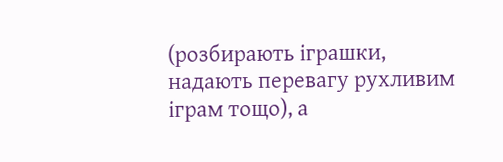(розбирають іграшки, надають перевагу рухливим іграм тощо), а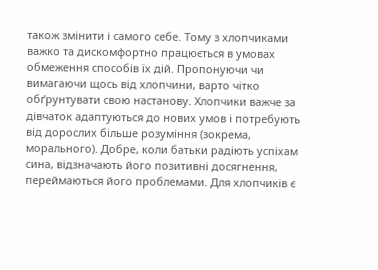також змінити і самого себе. Тому з хлопчиками важко та дискомфортно працюється в умовах обмеження способів їх дій. Пропонуючи чи вимагаючи щось від хлопчини, варто чітко обґрунтувати свою настанову. Хлопчики важче за дівчаток адаптуються до нових умов і потребують від дорослих більше розуміння (зокрема, морального). Добре, коли батьки радіють успіхам сина, відзначають його позитивні досягнення, переймаються його проблемами. Для хлопчиків є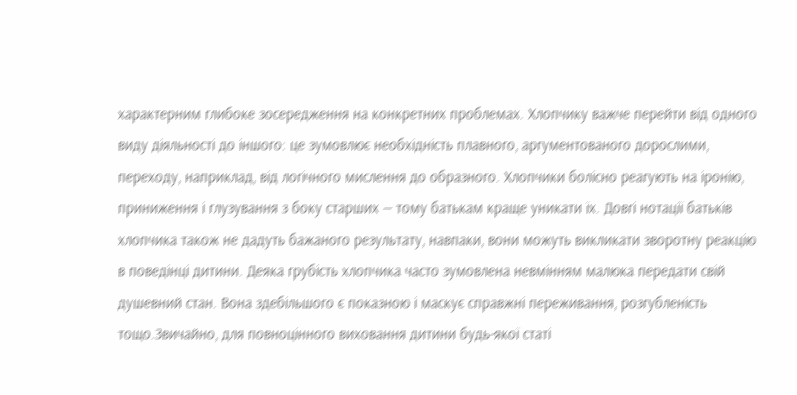характерним глибоке зосередження на конкретних проблемах. Хлопчику важче перейти від одного виду діяльності до іншого: це зумовлює необхідність плавного, аргументованого дорослими, переходу, наприклад, від логічного мислення до образного. Хлопчики болісно реагують на іронію, приниження і глузування з боку старших — тому батькам краще уникати їх. Довгі нотації батьків хлопчика також не дадуть бажаного результату, навпаки, вони можуть викликати зворотну реакцію в поведінці дитини. Деяка грубість хлопчика часто зумовлена невмінням малюка передати свій душевний стан. Вона здебільшого є показною і маскує справжні переживання, розгубленість тощо.Звичайно, для повноцінного виховання дитини будь-якої статі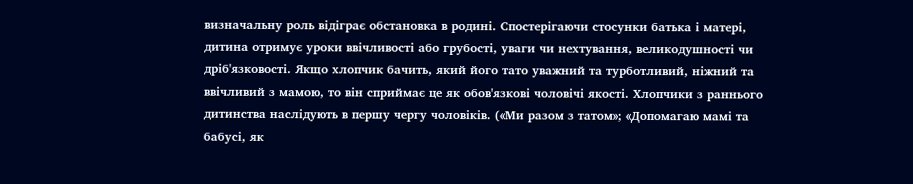визначальну роль відіграє обстановка в родині. Спостерігаючи стосунки батька і матері, дитина отримує уроки ввічливості або грубості, уваги чи нехтування, великодушності чи дріб'язковості. Якщо хлопчик бачить, який його тато уважний та турботливий, ніжний та ввічливий з мамою, то він сприймає це як обов'язкові чоловічі якості. Хлопчики з раннього дитинства наслідують в першу чергу чоловіків. («Ми разом з татом»; «Допомагаю мамі та бабусі, як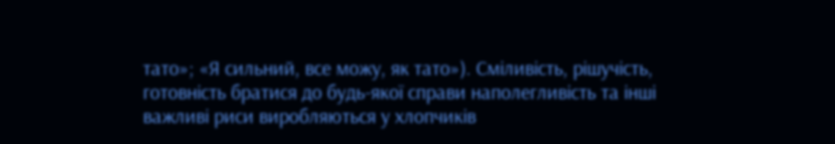тато»; «Я сильний, все можу, як тато»). Сміливість, рішучість, готовність братися до будь-якої справи наполегливість та інші важливі риси виробляються у хлопчиків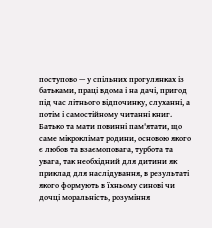поступово — у спільних прогулянках із батьками, праці вдома і на дачі, пригод під час літнього відпочинку, слуханні, а потім і самостійному читанні книг. Батько та мати повинні пам'ятати, що саме мікроклімат родини, основою якого є любов та взаємоповага, турбота та увага, так необхідний для дитини як приклад для наслідування, в результаті якого формують в їхньому синові чи дочці моральність, розуміння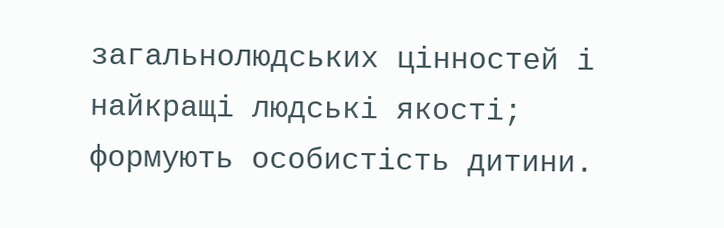загальнолюдських цінностей і найкращі людські якості; формують особистість дитини.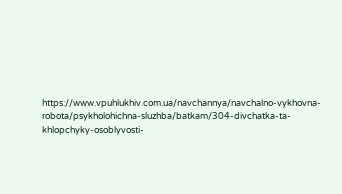https://www.vpuhlukhiv.com.ua/navchannya/navchalno-vykhovna-robota/psykholohichna-sluzhba/batkam/304-divchatka-ta-khlopchyky-osoblyvosti-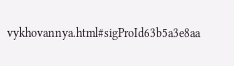vykhovannya.html#sigProId63b5a3e8aa